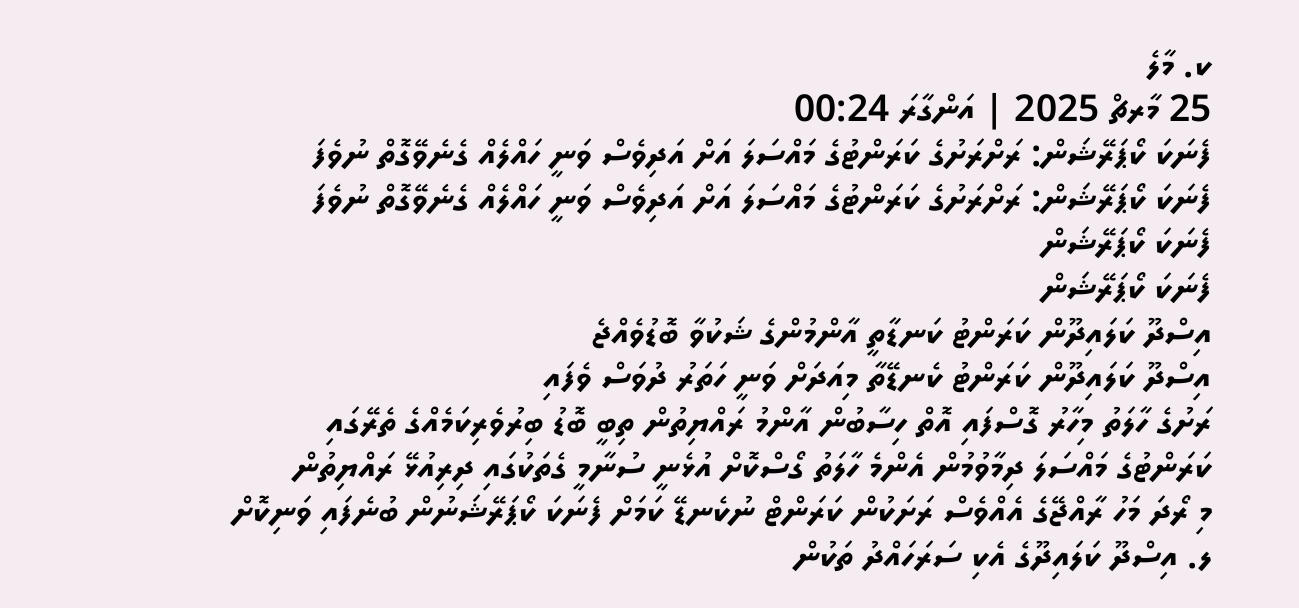ކ. މާލެ
25 މާރޗް 2025 | އަންގާރަ 00:24
ފެނަކަ ކޯޕަރޭޝަން: ރަށްރަށުގެ ކަރަންޓުގެ މައްސަލަ އަށް އަދިވެސް ވަނީ ހައްލެއް ގެނެވޭގޮތް ނުވެފަ
ފެނަކަ ކޯޕަރޭޝަން: ރަށްރަށުގެ ކަރަންޓުގެ މައްސަލަ އަށް އަދިވެސް ވަނީ ހައްލެއް ގެނެވޭގޮތް ނުވެފަ
ފެނަކަ ކޯޕަރޭޝަން
ފެނަކަ ކޯޕަރޭޝަން
އިސްދޫ ކަލައިދޫން ކަރަންޓު ކަނޑާތީ އާންމުންގެ ޝަކުވާ ބޮޑުވެއްޖެ
އިސްދޫ ކަލައިދޫން ކަރަންޓު ކެނޑޭތާ މިއަދަށް ވަނީ ހަތަރު ދުވަސް ވެފައި
ރަށުގެ ހާލަތު މިހާރު ގޮސްފައި އޮތް ހިސާބުން އާންމު ރައްޔިތުން ތިބީ ބޮޑު ބިރުވެރިކަމެއްގެ ތެރޭގައި
ކަރަންޓުގެ މައްސަލަ ދިމާވުމުން އެންމެ ހާލަތު ގޯސްކޮށް އުޅެނީ ސުނާމީ ގެތަކުގައި ދިރިއުޅޭ ރައްޔިތުން
މި ރޯދަ މަހު ރާއްޖޭގެ އެއްވެސް ރަށަކުން ކަރަންޓް ނުކެނޑޭ ކަމަށް ފެނަކަ ކޯޕަރޭޝަނުން ބުނެފައި ވަނިކޮށް ލ. އިސްދޫ ކަލައިދޫގެ އެކި ސަރަހައްދު ތަކުން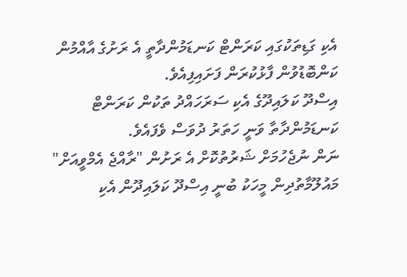އެކި ގަޑިތަކުގައި ކަރަންޓް ކަނޑަމުންދާތީ އެ ރަށުގެ އާއްމުން ކަންބޮޑުވުން ފާޅުކުރަން ފަށައިފިއެވެ.
އިސްދޫ ކަލައިދޫގެ އެކި ސަރަހައްދު ތަކުން ކަރަންޓް ކަނޑަމުންދާތާ ވަނީ ހަތަރު ދުވަސް ވެފައެވެ.
ނަން ނުޖެހުމަށް ޝަރުތުކޮށް އެ ރަށުން "ރާއްޖެ އެމްވީއަށް" މައުލޫމާތުދިން މީހަކު ބުނީ އިސްދޫ ކަލައިދޫން އެކި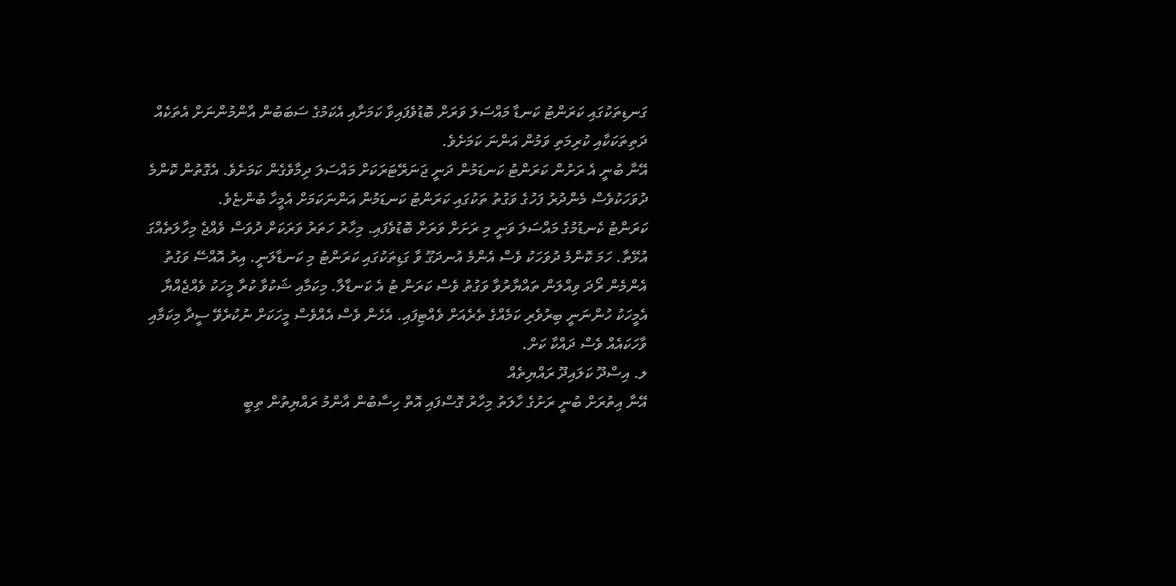ގަނޑިތަކުގައި ކަރަންޓު ކަނޑާ މައްސަލަ ވަރަށް ބޮޑުވެފައިވާ ކަމަށާއި އެކަމުގެ ސަބަބުން އާންމުންނަށް އެތަކެއް ދަތިތަކަކާއި ކުރިމަތި ވަމުން އަންނަ ކަމަށެވެ.
އޭނާ ބުނީ އެ ރަށުން ކަރަންޓު ކަނޑަމުން ދަނީ ޖަނަރޭޓަރަކަށް މައްސަލަ ދިމާވެގެން ކަމަށެވެ. އެގޮތުން ކޮންމެ ދުވަހަކުވެސް މެންދުރު ފަހުގެ ވަގުތު ތަކުގައި ކަރަންޓު ކަނޑަމުން އަންނަކަމަށް އެމީހާ ބުންޏެވެ.
ކަރަންޓު ކެނޑުމުގެ މައްސަލަ ވަނީ މި ރަށަށް ވަރަށް ބޮޑުވެފައި. މިހާރު ހަތަރު ވަރަކަށް ދުވަސް ވެއްޖެ މިހާލަތެއްގަ އުޅޭތާ. ހަމަ ކޮންމެ ދުވަހަކު ވެސް އެންމެ އުނދަގޫ ވާ ގަޑިތަކުގައި ކަރަންޓު މި ކަނޑާލަނީ. އިރު އޮއްސޭ ވަގުތު އެންމެން ރޯދަ ވިއްލަން ތައްޔާރުވާ ވަގުތު ވެސް ކަރަން ޓު އެ ކަނޑާލާ. މިކަމާއި ޝަކުވާ ކުރާ މީހަކު ވެއްޖެއްޔާ އެމީހަކު ހުންނަނީ ބިރުވެރި ކަމެއްގެ ތެރެއަށް ވެއްޓިފައި. އެހެން ވެސް އެއްވެސް މީހަކަށް ނުކުރެވޭ ސީދާ މިކަމާއި ވާހަކައެއް ވެސް ދައްކާ ކަށް.
ލ. އިސްދޫ ކަލައިދޫ ރައްޔިތެއް
އޭނާ އިތުރަށް ބުނީ ރަށުގެ ހާލަތު މިހާރު ގޮސްފައި އޮތް ހިސާބުން އާންމު ރައްޔިތުން ތިބީ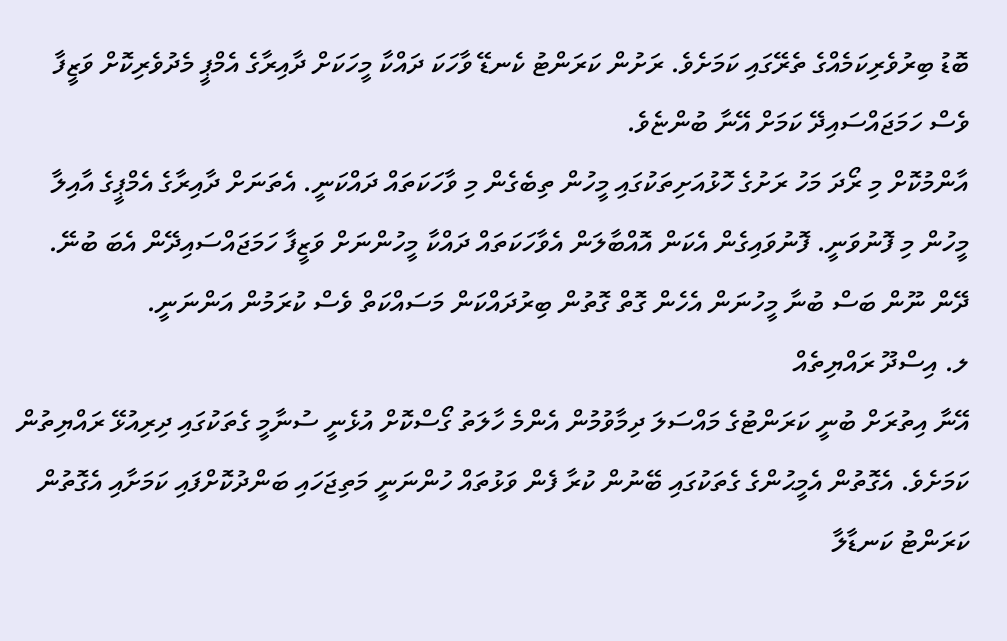ބޮޑު ބިރުވެރިކަމެއްގެ ތެރޭގައި ކަމަށެވެ. ރަށުން ކަރަންޓު ކެނޑޭ ވާހަކަ ދައްކާ މީހަކަށް ދާއިރާގެ އެމްޕީ މެދުވެރިކޮށް ވަޒީފާ ވެސް ހަމަޖައްސައިދޭ ކަމަށް އޭނާ ބުންޏެވެ.
އާންމުކޮށް މި ރޯދަ މަހު ރަށުގެ ހޮޅުއަށިތަކުގައި މީހުން ތިބެގެން މި ވާހަކަތައް ދައްކަނީ. އެތަނަށް ދާއިރާގެ އެމްޕީގެ އާއިލާ މީހުން މި ފޮނުވަނީ. ފޮނުވައިގެން އެކަން އޮއްބާލަން އެވާހަކަތައް ދައްކާ މީހުންނަށް ވަޒީފާ ހަމަޖައްސައިދޭން އެބަ ބުނޭ. ދޭން ނޫން ބަސް ބުނާ މީހުނަން އެހެން ގޮތް ގޮތުން ބިރުދައްކަން މަސައްކަތް ވެސް ކުރަމުން އަންނަނީ.
ލ. އިސްދޫ ރައްޔިތެއް
އޭނާ އިތުރަށް ބުނީ ކަރަންޓުގެ މައްސަލަ ދިމާވުމުން އެންމެ ހާލަތު ގޯސްކޮށް އުޅެނީ ސުނާމީ ގެތަކުގައި ދިރިއުޅޭ ރައްޔިތުން ކަމަށެވެ. އެގޮތުން އެމީޙުންގެ ގެތަކުގައި ބޭނުން ކުރާ ފެން ވަޅުތައް ހުންނަނީ މަތިޖަހައި ބަންދުކޮށްފައި ކަމަށާއި އެގޮތުން ކަރަންޓު ކަނޑާލާ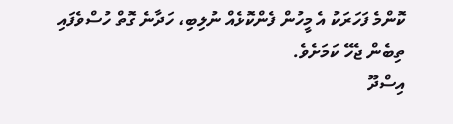ކޮންމެ ފަހަރަކު އެ މީހުން ފެންކޮޅެއް ނުލިބި، ހަދާނެ ގޮތް ހުސްވެފައި ތިބެން ޖެހޭ ކަމަށެވެ.
އިސްދޫ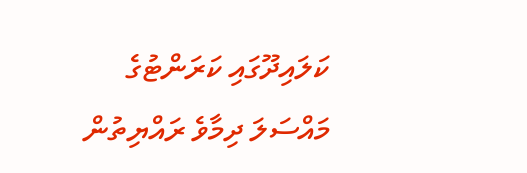ކަލައިދޫގައި ކަރަންޓުގެ މައްސަލަ ދިމާވެ ރައްޔިތުން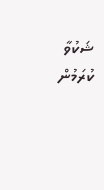ޝަކުވާ ކުރަމުން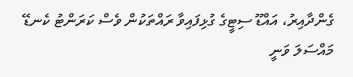ގެންދާއިރު، އައްޑޫ ސިޓީގެ ގުޅިފައިވާ ރައްތަކުން ވެސް ކަރަންޓު ކެނޑޭ މައްސަލަ ވަނީ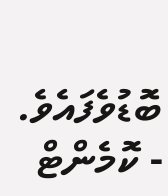ބޮޑުވެފައެވެ.
- ކޮމެންޓް